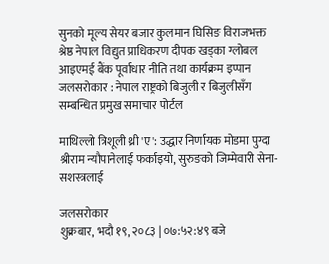सुनको मूल्य सेयर बजार कुलमान घिसिङ विराजभक्त श्रेष्ठ नेपाल विद्युत प्राधिकरण दीपक खड्का ग्लोबल आइएमई बैंक पूर्वाधार नीति तथा कार्यक्रम इप्पान
जलसरोकार : नेपाल राष्ट्रको बिजुली र बिजुलीसँग सम्बन्धित प्रमुख समाचार पोर्टल

माथिल्लो त्रिशूली थ्री 'ए': उद्धार निर्णायक मोडमा पुग्दा श्रीराम न्यौपानेलाई फर्काइयो, सुरुङको जिम्मेवारी सेना-सशस्त्रलाई

जलसरोकार
शुक्रबार, भदौ १९, २०८३ | ०७:५२:४९ बजे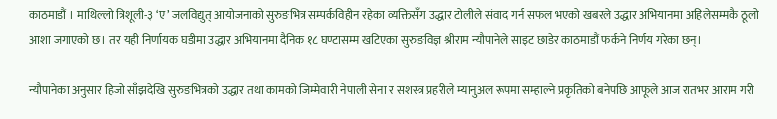काठमाडौं । माथिल्लो त्रिशूली-३ ‘ए’ जलविद्युत् आयोजनाको सुरुङभित्र सम्पर्कविहीन रहेका व्यक्तिसँग उद्धार टोलीले संवाद गर्न सफल भएको खबरले उद्धार अभियानमा अहिलेसम्मकै ठूलो आशा जगाएको छ। तर यही निर्णायक घडीमा उद्धार अभियानमा दैनिक १८ घण्टासम्म खटिएका सुरुङविज्ञ श्रीराम न्यौपानेले साइट छाडेर काठमाडौं फर्कने निर्णय गरेका छन्।

न्यौपानेका अनुसार हिजो साँझदेखि सुरुङभित्रको उद्धार तथा कामको जिम्मेवारी नेपाली सेना र सशस्त्र प्रहरीले म्यानुअल रूपमा सम्हाल्ने प्रकृतिको बनेपछि आफूले आज रातभर आराम गरी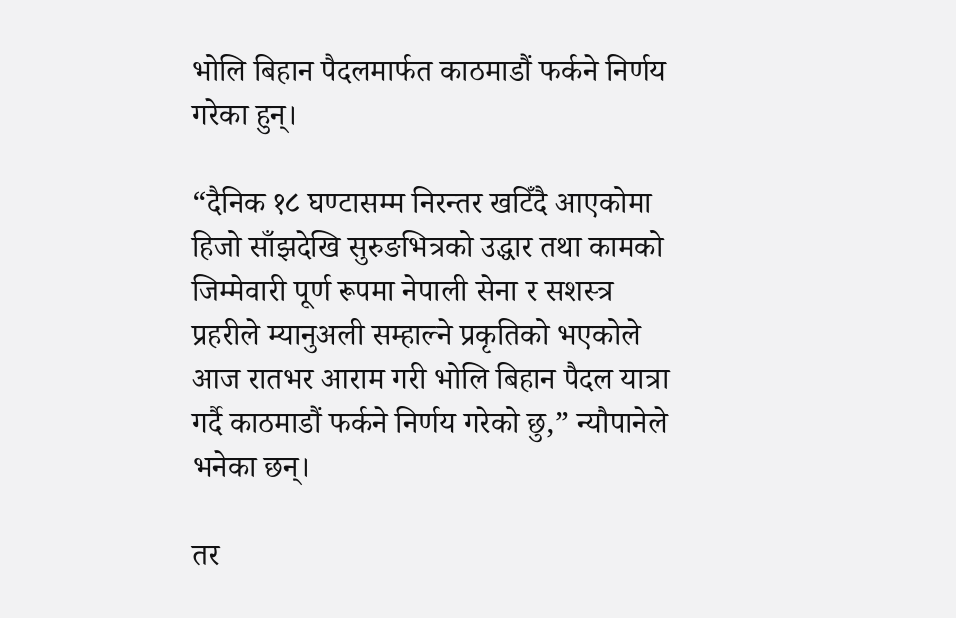भोलि बिहान पैदलमार्फत काठमाडौं फर्कने निर्णय गरेका हुन्।

“दैनिक १८ घण्टासम्म निरन्तर खटिँदै आएकोमा हिजो साँझदेखि सुरुङभित्रको उद्धार तथा कामको जिम्मेवारी पूर्ण रूपमा नेपाली सेना र सशस्त्र प्रहरीले म्यानुअली सम्हाल्ने प्रकृतिको भएकोले आज रातभर आराम गरी भोलि बिहान पैदल यात्रा गर्दै काठमाडौं फर्कने निर्णय गरेको छु,” न्यौपानेले भनेका छन्।

तर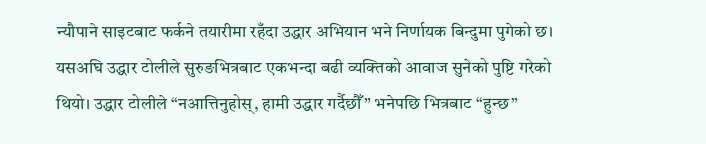न्यौपाने साइटबाट फर्कने तयारीमा रहँदा उद्धार अभियान भने निर्णायक बिन्दुमा पुगेको छ। यसअघि उद्धार टोलीले सुरुङभित्रबाट एकभन्दा बढी व्यक्तिको आवाज सुनेको पुष्टि गरेको थियो। उद्धार टोलीले “नआत्तिनुहोस्, हामी उद्धार गर्दैछौँ” भनेपछि भित्रबाट “हुन्छ”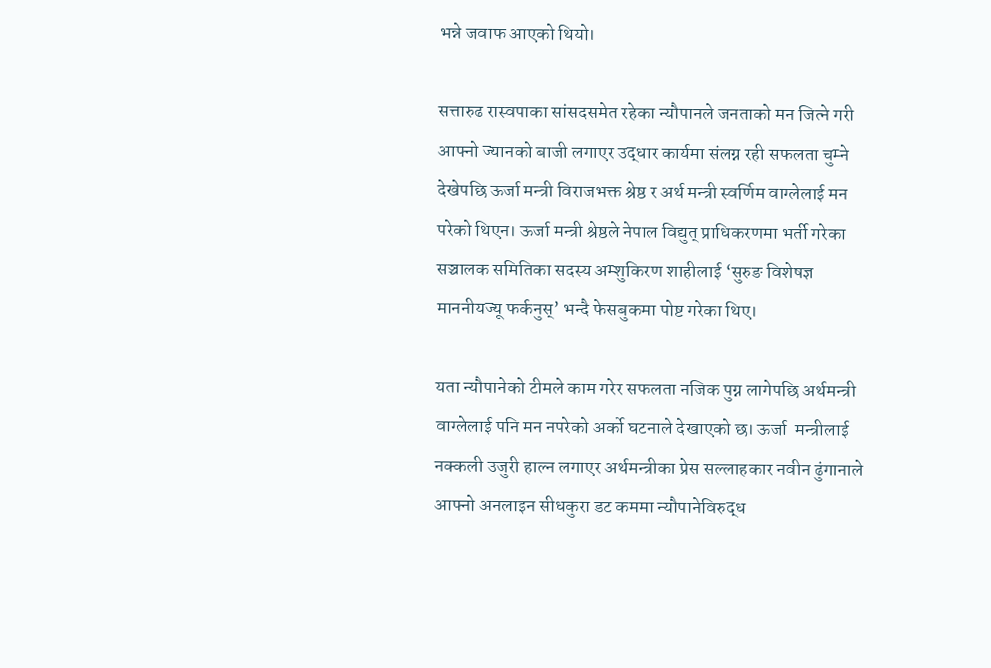भन्ने जवाफ आएको थियो।

सत्तारुढ रास्वपाका सांसदसमेत रहेका न्यौपानले जनताको मन जित्ने गरी आफ्नो ज्यानको बाजी लगाएर उद्धार कार्यमा संलग्न रही सफलता चुम्ने देखेपछि ऊर्जा मन्त्री विराजभक्त श्रेष्ठ र अर्थ मन्त्री स्वर्णिम वाग्लेलाई मन परेको थिएन। ऊर्जा मन्त्री श्रेष्ठले नेपाल विद्युत् प्राधिकरणमा भर्ती गरेका सञ्चालक समितिका सदस्य अम्शुकिरण शाहीलाई ‘सुरुङ विशेषज्ञ माननीयज्यू फर्कनुस्’ भन्दै फेसबुकमा पोष्ट गरेका थिए।

यता न्यौपानेको टीमले काम गरेर सफलता नजिक पुग्न लागेपछि अर्थमन्त्री वाग्लेलाई पनि मन नपरेको अर्को घटनाले देखाएको छ। ऊर्जा  मन्त्रीलाई नक्कली उजुरी हाल्न लगाएर अर्थमन्त्रीका प्रेस सल्लाहकार नवीन ढुंगानाले आफ्नो अनलाइन सीधकुरा डट कममा न्यौपानेविरुद्ध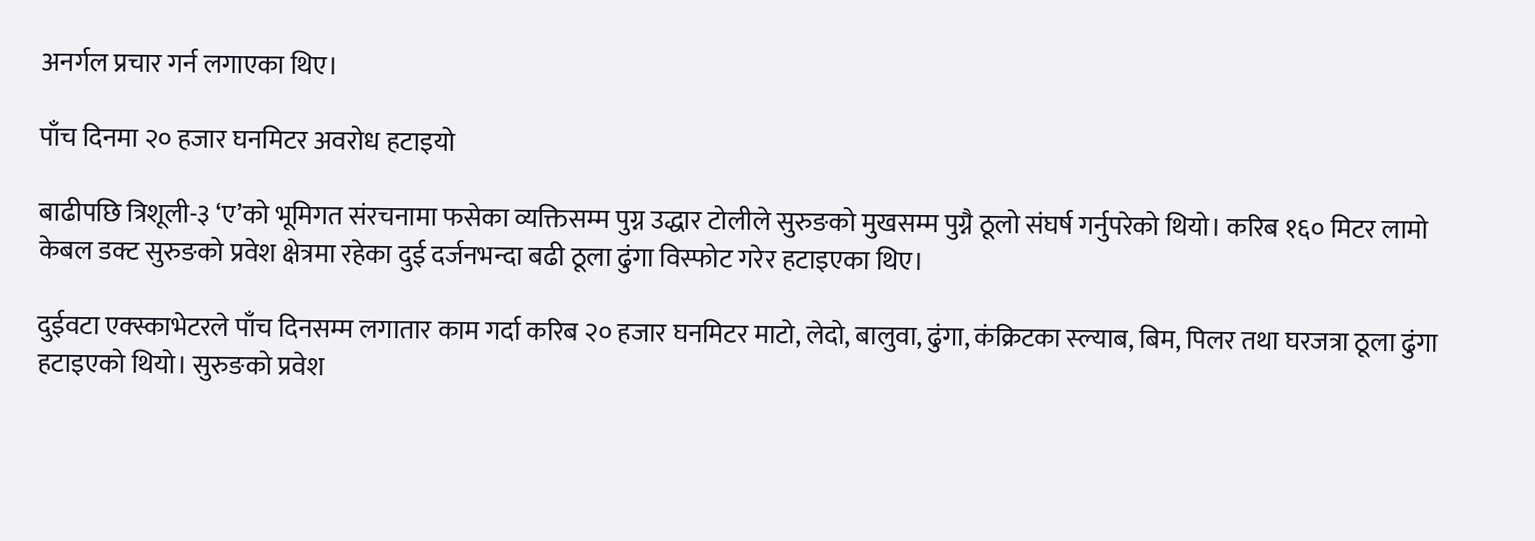अनर्गल प्रचार गर्न लगाएका थिए।

पाँच दिनमा २० हजार घनमिटर अवरोध हटाइयो

बाढीपछि त्रिशूली-३ ‘ए’को भूमिगत संरचनामा फसेका व्यक्तिसम्म पुग्न उद्धार टोलीले सुरुङको मुखसम्म पुग्नै ठूलो संघर्ष गर्नुपरेको थियो। करिब १६० मिटर लामो केबल डक्ट सुरुङको प्रवेश क्षेत्रमा रहेका दुई दर्जनभन्दा बढी ठूला ढुंगा विस्फोट गरेर हटाइएका थिए।

दुईवटा एक्स्काभेटरले पाँच दिनसम्म लगातार काम गर्दा करिब २० हजार घनमिटर माटो, लेदो, बालुवा, ढुंगा, कंक्रिटका स्ल्याब, बिम, पिलर तथा घरजत्रा ठूला ढुंगा हटाइएको थियो। सुरुङको प्रवेश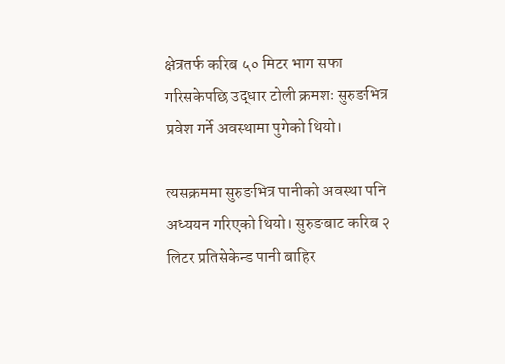क्षेत्रतर्फ करिब ५० मिटर भाग सफा गरिसकेपछि उद्धार टोली क्रमशः सुरुङभित्र प्रवेश गर्ने अवस्थामा पुगेको थियो।

त्यसक्रममा सुरुङभित्र पानीको अवस्था पनि अध्ययन गरिएको थियो। सुरुङबाट करिब २ लिटर प्रतिसेकेन्ड पानी बाहिर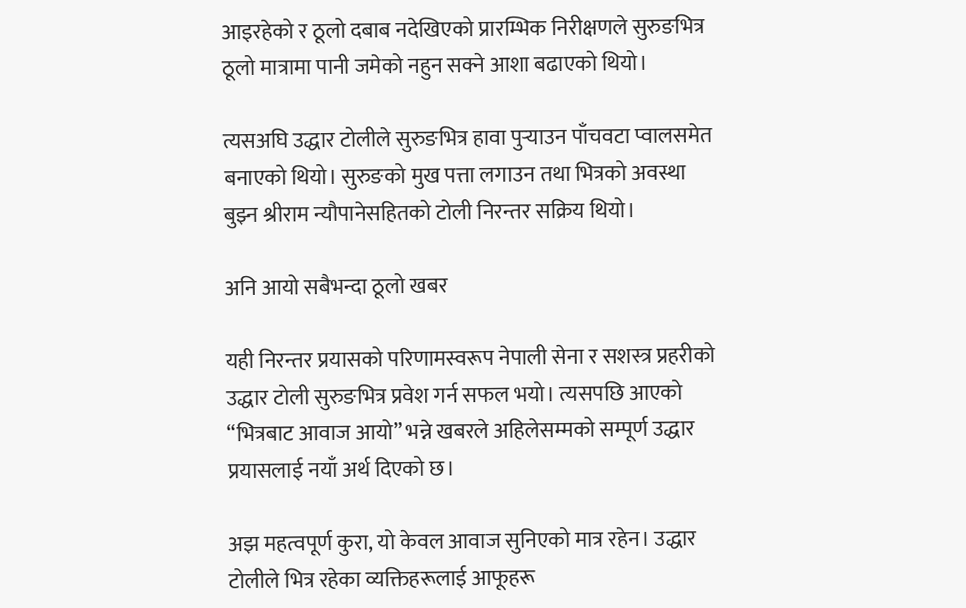आइरहेको र ठूलो दबाब नदेखिएको प्रारम्भिक निरीक्षणले सुरुङभित्र ठूलो मात्रामा पानी जमेको नहुन सक्ने आशा बढाएको थियो।

त्यसअघि उद्धार टोलीले सुरुङभित्र हावा पुर्‍याउन पाँचवटा प्वालसमेत बनाएको थियो। सुरुङको मुख पत्ता लगाउन तथा भित्रको अवस्था बुझ्न श्रीराम न्यौपानेसहितको टोली निरन्तर सक्रिय थियो।

अनि आयो सबैभन्दा ठूलो खबर

यही निरन्तर प्रयासको परिणामस्वरूप नेपाली सेना र सशस्त्र प्रहरीको उद्धार टोली सुरुङभित्र प्रवेश गर्न सफल भयो। त्यसपछि आएको “भित्रबाट आवाज आयो” भन्ने खबरले अहिलेसम्मको सम्पूर्ण उद्धार प्रयासलाई नयाँ अर्थ दिएको छ।

अझ महत्वपूर्ण कुरा, यो केवल आवाज सुनिएको मात्र रहेन। उद्धार टोलीले भित्र रहेका व्यक्तिहरूलाई आफूहरू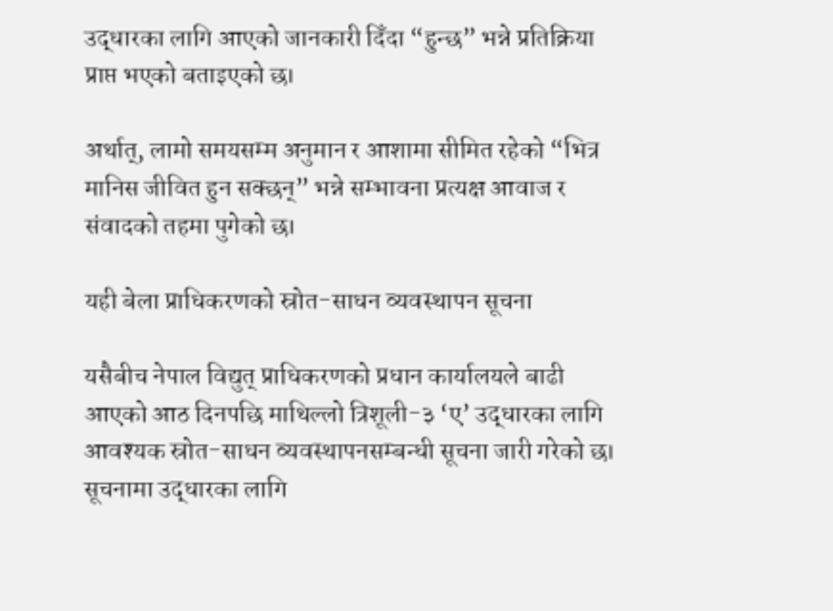उद्धारका लागि आएको जानकारी दिँदा “हुन्छ” भन्ने प्रतिक्रिया प्राप्त भएको बताइएको छ।

अर्थात्, लामो समयसम्म अनुमान र आशामा सीमित रहेको “भित्र मानिस जीवित हुन सक्छन्” भन्ने सम्भावना प्रत्यक्ष आवाज र संवादको तहमा पुगेको छ।

यही बेला प्राधिकरणको स्रोत-साधन व्यवस्थापन सूचना

यसैबीच नेपाल विद्युत् प्राधिकरणको प्रधान कार्यालयले बाढी आएको आठ दिनपछि माथिल्लो त्रिशूली-३ ‘ए’ उद्धारका लागि आवश्यक स्रोत-साधन व्यवस्थापनसम्बन्धी सूचना जारी गरेको छ। सूचनामा उद्धारका लागि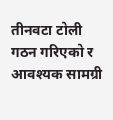तीनवटा टोली गठन गरिएको र आवश्यक सामग्री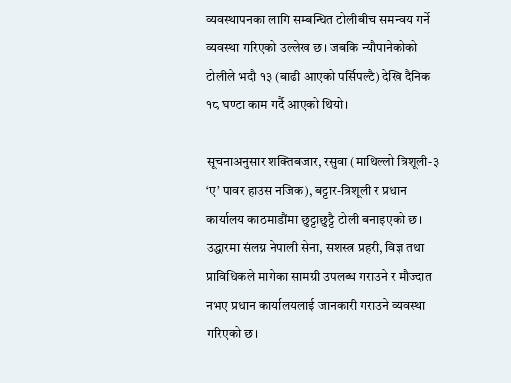व्यवस्थापनका लागि सम्बन्धित टोलीबीच समन्वय गर्ने व्यवस्था गरिएको उल्लेख छ। जबकि न्यौपानेकोको टोलीले भदौ १३ (बाढी आएको पर्सिपल्टै) देखि दैनिक १८ घण्टा काम गर्दै आएको थियो।

सूचनाअनुसार शक्तिबजार, रसुवा (माथिल्लो त्रिशूली-३ ‘ए’ पावर हाउस नजिक), बट्टार-त्रिशूली र प्रधान कार्यालय काठमाडौंमा छुट्टाछुट्टै टोली बनाइएको छ। उद्धारमा संलग्न नेपाली सेना, सशस्त्र प्रहरी, विज्ञ तथा प्राविधिकले मागेका सामग्री उपलब्ध गराउने र मौज्दात नभए प्रधान कार्यालयलाई जानकारी गराउने व्यवस्था गरिएको छ।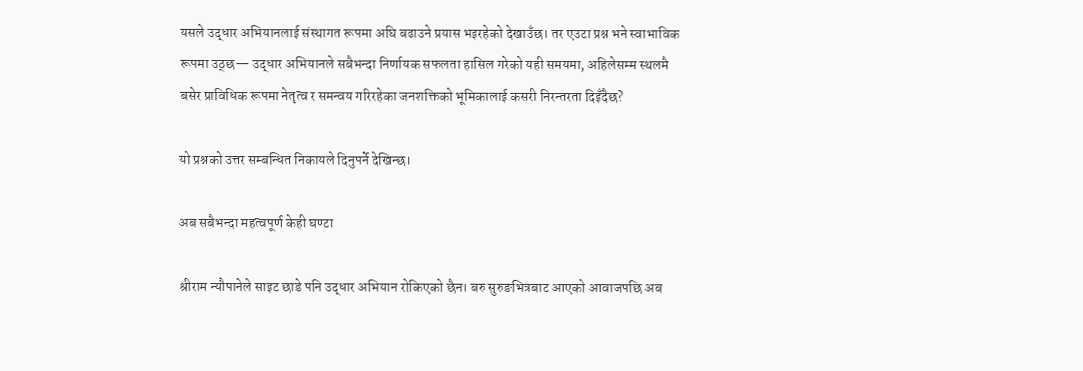यसले उद्धार अभियानलाई संस्थागत रूपमा अघि बढाउने प्रयास भइरहेको देखाउँछ। तर एउटा प्रश्न भने स्वाभाविक रूपमा उठ्छ— उद्धार अभियानले सबैभन्दा निर्णायक सफलता हासिल गरेको यही समयमा, अहिलेसम्म स्थलमै बसेर प्राविधिक रूपमा नेतृत्व र समन्वय गरिरहेका जनशक्तिको भूमिकालाई कसरी निरन्तरता दिइँदैछ?

यो प्रश्नको उत्तर सम्बन्धित निकायले दिनुपर्ने देखिन्छ।

अब सबैभन्दा महत्वपूर्ण केही घण्टा

श्रीराम न्यौपानेले साइट छाडे पनि उद्धार अभियान रोकिएको छैन। बरु सुरुङभित्रबाट आएको आवाजपछि अब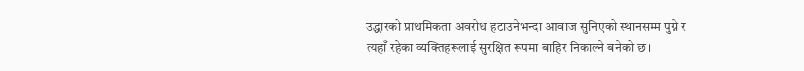उद्धारको प्राथमिकता अवरोध हटाउनेभन्दा आवाज सुनिएको स्थानसम्म पुग्ने र त्यहाँ रहेका व्यक्तिहरूलाई सुरक्षित रूपमा बाहिर निकाल्ने बनेको छ।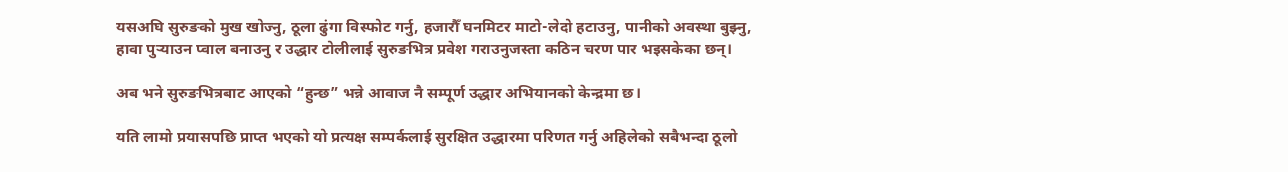यसअघि सुरुङको मुख खोज्नु, ठूला ढुंगा विस्फोट गर्नु, हजारौँ घनमिटर माटो-लेदो हटाउनु, पानीको अवस्था बुझ्नु, हावा पुर्‍याउन प्वाल बनाउनु र उद्धार टोलीलाई सुरुङभित्र प्रवेश गराउनुजस्ता कठिन चरण पार भइसकेका छन्।

अब भने सुरुङभित्रबाट आएको “हुन्छ” भन्ने आवाज नै सम्पूर्ण उद्धार अभियानको केन्द्रमा छ।

यति लामो प्रयासपछि प्राप्त भएको यो प्रत्यक्ष सम्पर्कलाई सुरक्षित उद्धारमा परिणत गर्नु अहिलेको सबैभन्दा ठूलो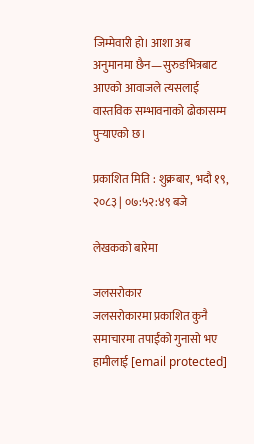जिम्मेवारी हो। आशा अब अनुमानमा छैन—सुरुङभित्रबाट आएको आवाजले त्यसलाई वास्तविक सम्भावनाको ढोकासम्म पुर्‍याएको छ।

प्रकाशित मिति : शुक्रबार, भदौ १९, २०८३ | ०७:५२:४९ बजे

लेखकको बारेमा

जलसरोकार
जलसरोकारमा प्रकाशित कुनै समाचारमा तपाईंको गुनासो भए हामीलाई [email protected]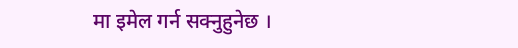मा इमेल गर्न सक्नुहुनेछ ।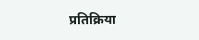प्रतिक्रिया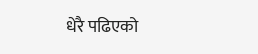धेरै पढिएको